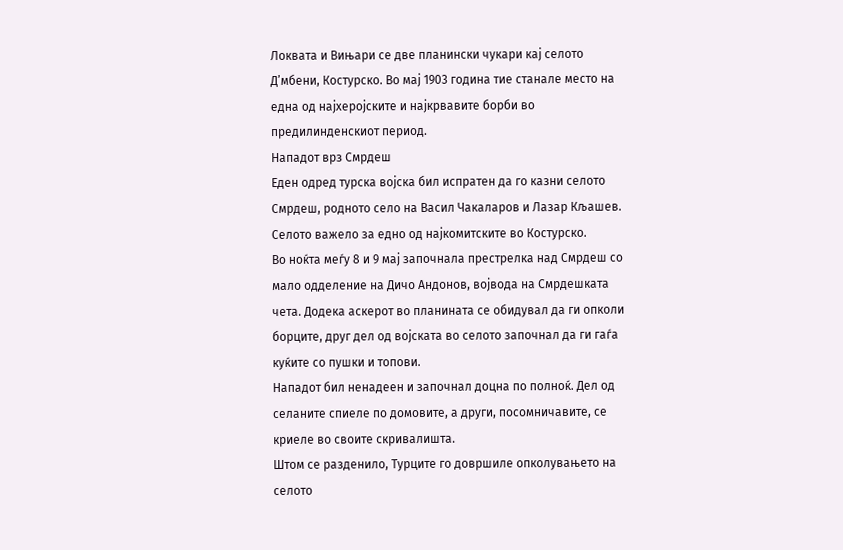Локвата и Вињари се две планински чукари кај селото Д’мбени, Костурско. Во мај 1903 година тие станале место на една од најхеројските и најкрвавите борби во предилинденскиот период.
Нападот врз Смрдеш
Еден одред турска војска бил испратен да го казни селото Смрдеш, родното село на Васил Чакаларов и Лазар Кљашев. Селото важело за едно од најкомитските во Костурско.
Во ноќта меѓу 8 и 9 мај започнала престрелка над Смрдеш со мало одделение на Дичо Андонов, војвода на Смрдешката чета. Додека аскерот во планината се обидувал да ги опколи борците, друг дел од војската во селото започнал да ги гаѓа куќите со пушки и топови.
Нападот бил ненадеен и започнал доцна по полноќ. Дел од селаните спиеле по домовите, а други, посомничавите, се криеле во своите скривалишта.
Штом се разденило, Турците го довршиле опколувањето на селото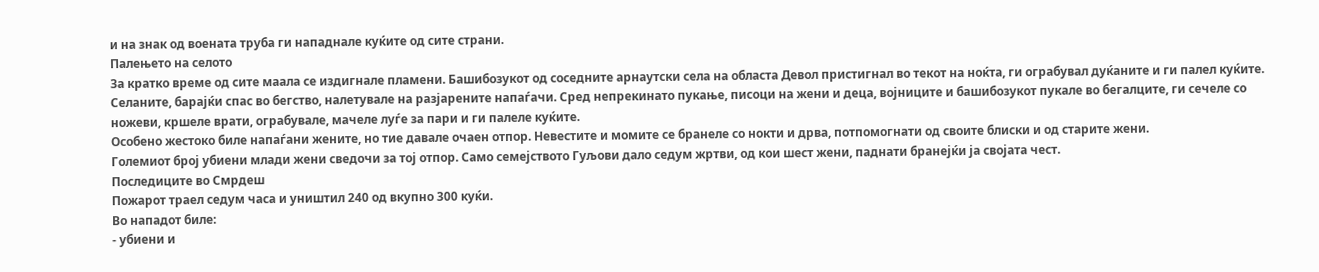и на знак од воената труба ги нападнале куќите од сите страни.
Палењето на селото
За кратко време од сите маала се издигнале пламени. Башибозукот од соседните арнаутски села на областа Девол пристигнал во текот на ноќта, ги ограбувал дуќаните и ги палел куќите.
Селаните, барајќи спас во бегство, налетувале на разјарените напаѓачи. Сред непрекинато пукање, писоци на жени и деца, војниците и башибозукот пукале во бегалците, ги сечеле со ножеви, кршеле врати, ограбувале, мачеле луѓе за пари и ги палеле куќите.
Особено жестоко биле напаѓани жените, но тие давале очаен отпор. Невестите и момите се бранеле со нокти и дрва, потпомогнати од своите блиски и од старите жени.
Големиот број убиени млади жени сведочи за тој отпор. Само семејството Гуљови дало седум жртви, од кои шест жени, паднати бранејќи ја својата чест.
Последиците во Смрдеш
Пожарот траел седум часа и уништил 240 од вкупно 300 куќи.
Во нападот биле:
- убиени и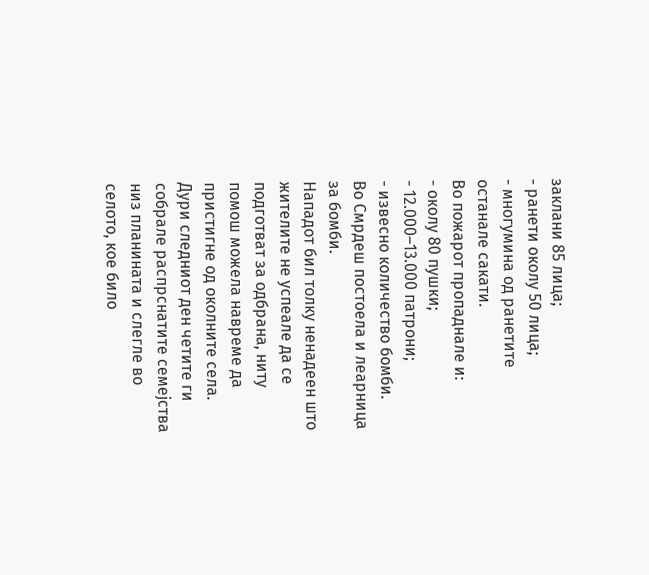заклани 85 лица;
- ранети околу 50 лица;
- многумина од ранетите останале сакати.
Во пожарот пропаднале и:
- околу 80 пушки;
- 12.000–13.000 патрони;
- извесно количество бомби.
Во Смрдеш постоела и леарница за бомби.
Нападот бил толку ненадеен што жителите не успеале да се подготват за одбрана, ниту помош можела навреме да пристигне од околните села.
Дури следниот ден четите ги собрале распрснатите семејства низ планината и слегле во селото, кое било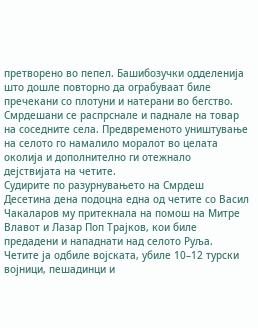претворено во пепел. Башибозучки одделенија што дошле повторно да ограбуваат биле пречекани со плотуни и натерани во бегство.
Смрдешани се распрснале и паднале на товар на соседните села. Предвременото уништување на селото го намалило моралот во целата околија и дополнително ги отежнало дејствијата на четите.
Судирите по разурнувањето на Смрдеш
Десетина дена подоцна една од четите со Васил Чакаларов му притекнала на помош на Митре Влавот и Лазар Поп Трајков, кои биле предадени и нападнати над селото Руља.
Четите ја одбиле војската, убиле 10–12 турски војници, пешадинци и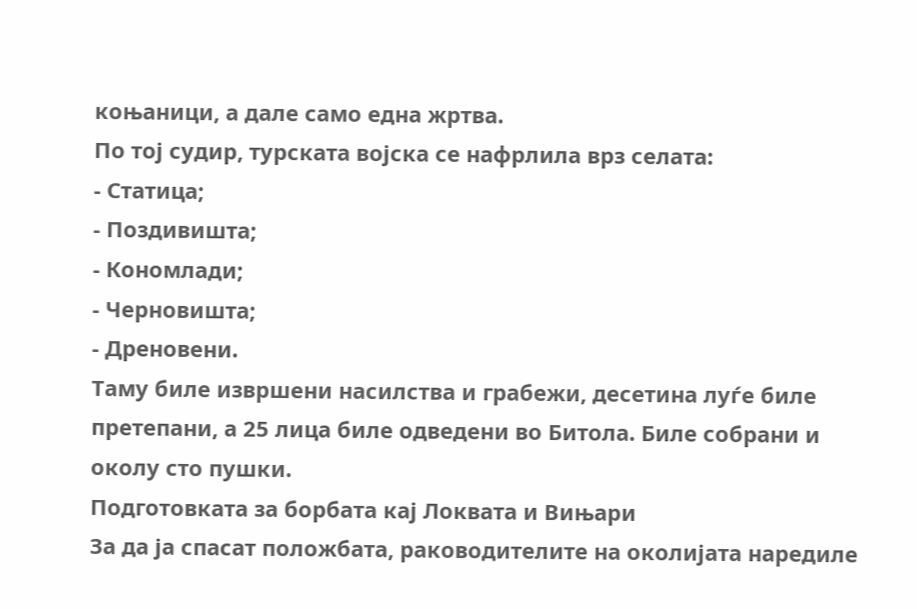коњаници, а дале само една жртва.
По тој судир, турската војска се нафрлила врз селата:
- Статица;
- Поздивишта;
- Кономлади;
- Черновишта;
- Дреновени.
Таму биле извршени насилства и грабежи, десетина луѓе биле претепани, а 25 лица биле одведени во Битола. Биле собрани и околу сто пушки.
Подготовката за борбата кај Локвата и Вињари
За да ја спасат положбата, раководителите на околијата наредиле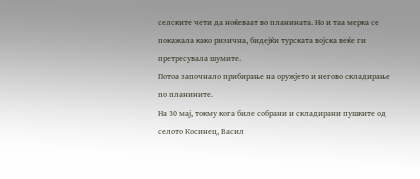селските чети да ноќеваат во планината. Но и таа мерка се покажала како ризична, бидејќи турската војска веќе ги претресувала шумите.
Потоа започнало прибирање на оружјето и негово складирање по планините.
На 30 мај, токму кога биле собрани и складирани пушките од селото Косинец, Васил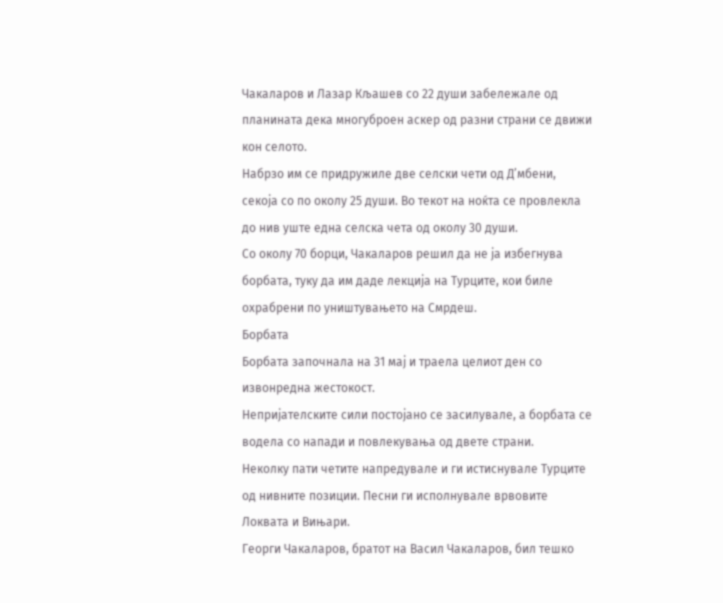Чакаларов и Лазар Кљашев со 22 души забележале од планината дека многуброен аскер од разни страни се движи кон селото.
Набрзо им се придружиле две селски чети од Д’мбени, секоја со по околу 25 души. Во текот на ноќта се провлекла до нив уште една селска чета од околу 30 души.
Со околу 70 борци, Чакаларов решил да не ја избегнува борбата, туку да им даде лекција на Турците, кои биле охрабрени по уништувањето на Смрдеш.
Борбата
Борбата започнала на 31 мај и траела целиот ден со извонредна жестокост.
Непријателските сили постојано се засилувале, а борбата се водела со напади и повлекувања од двете страни.
Неколку пати четите напредувале и ги истиснувале Турците од нивните позиции. Песни ги исполнувале врвовите Локвата и Вињари.
Георги Чакаларов, братот на Васил Чакаларов, бил тешко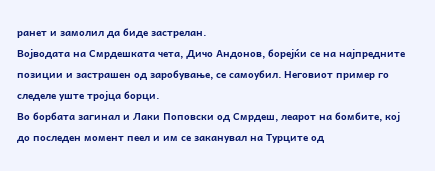ранет и замолил да биде застрелан.
Војводата на Смрдешката чета, Дичо Андонов, борејќи се на најпредните позиции и застрашен од заробување, се самоубил. Неговиот пример го следеле уште тројца борци.
Во борбата загинал и Лаки Поповски од Смрдеш, леарот на бомбите, кој до последен момент пеел и им се заканувал на Турците од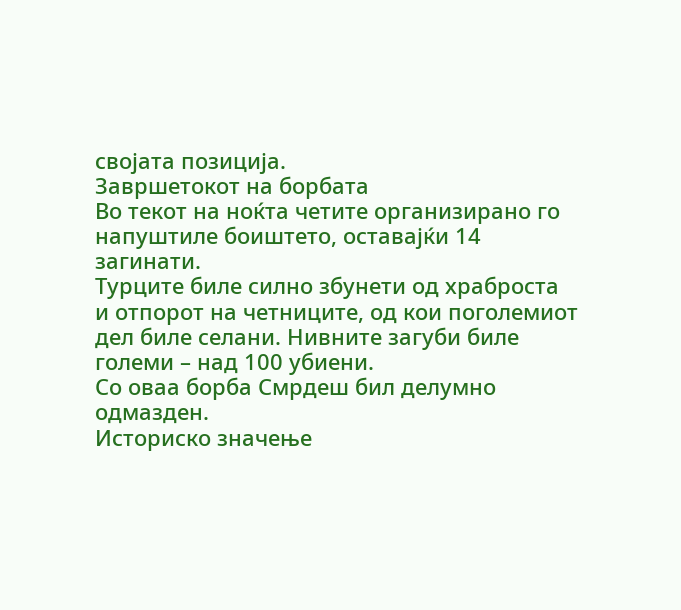својата позиција.
Завршетокот на борбата
Во текот на ноќта четите организирано го напуштиле боиштето, оставајќи 14 загинати.
Турците биле силно збунети од храброста и отпорот на четниците, од кои поголемиот дел биле селани. Нивните загуби биле големи – над 100 убиени.
Со оваа борба Смрдеш бил делумно одмазден.
Историско значење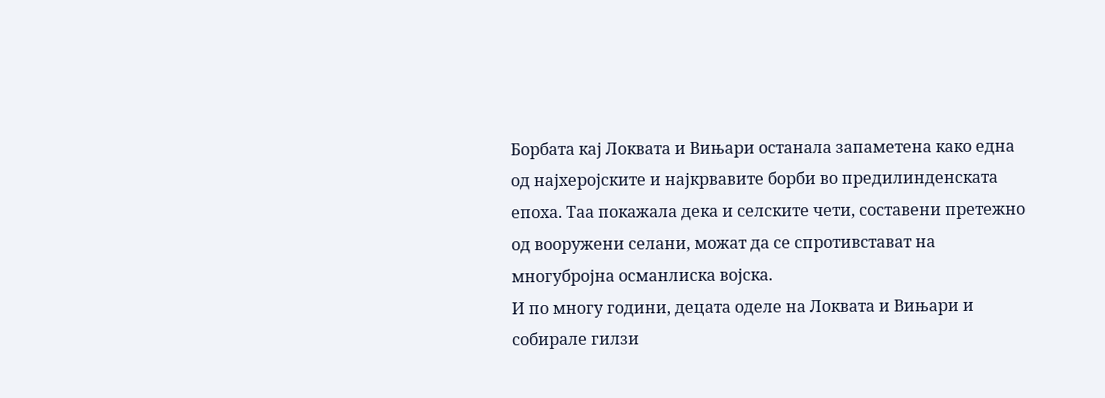Борбата кај Локвата и Вињари останала запаметена како една од најхеројските и најкрвавите борби во предилинденската епоха. Таа покажала дека и селските чети, составени претежно од вооружени селани, можат да се спротивстават на многубројна османлиска војска.
И по многу години, децата оделе на Локвата и Вињари и собирале гилзи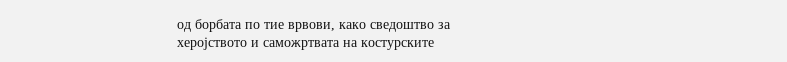од борбата по тие врвови, како сведоштво за херојството и саможртвата на костурските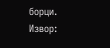борци.
Извор: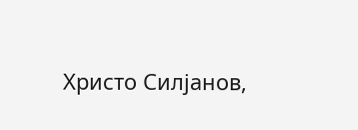Христо Силјанов,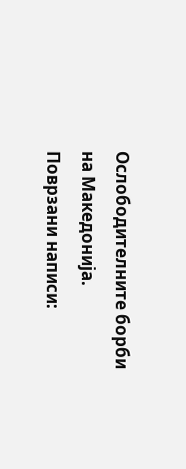Ослободителните борби на Македонија.
Поврзани написи: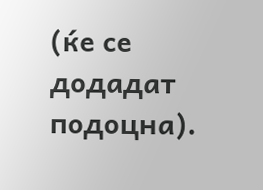(ќе се додадат подоцна).